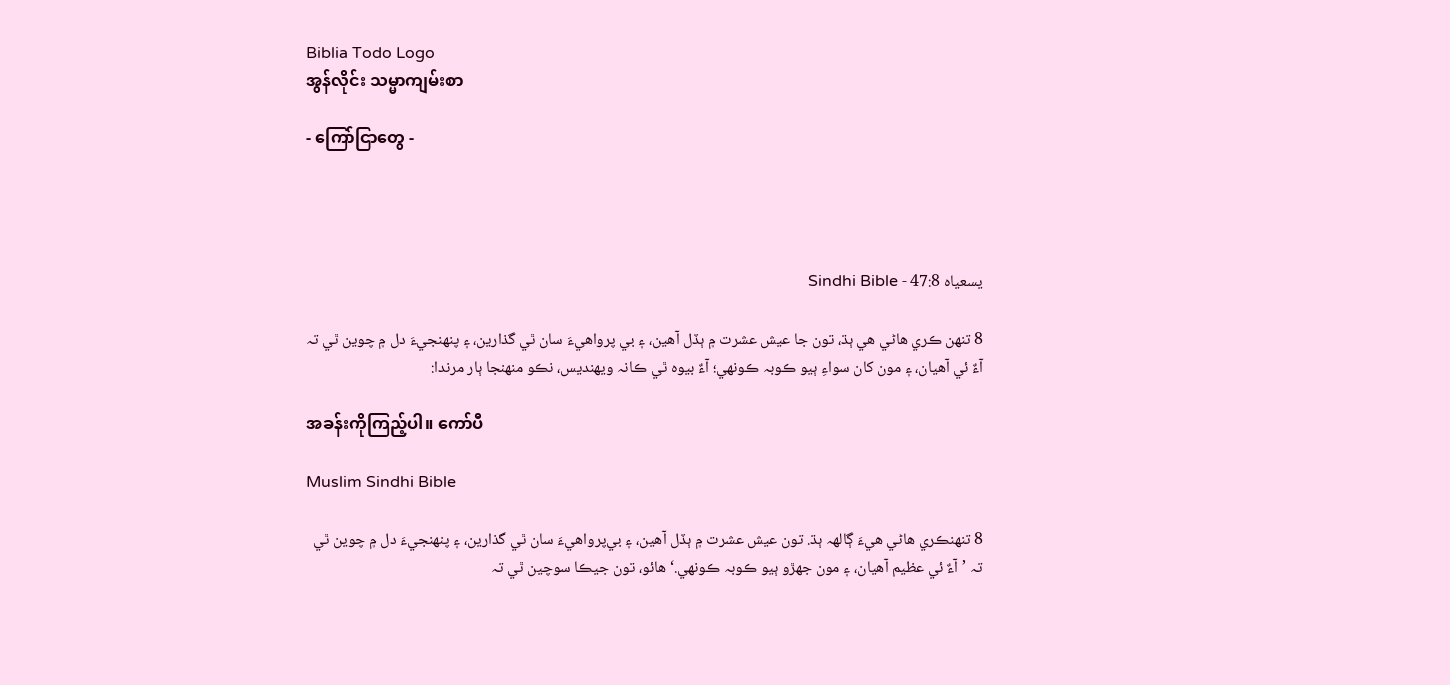Biblia Todo Logo
အွန်လိုင်း သမ္မာကျမ်းစာ

- ကြော်ငြာတွေ -




يسعياہ 47:8 - Sindhi Bible

8 تنهن ڪري هاڻي هي ٻڌ، تون جا عيش عشرت ۾ ٻڏل آهين، ۽ بي پرواهيءَ سان ٿي گذارين، ۽ پنهنجيءَ دل ۾ چوين ٿي تہ آءٌ ئي آهيان، ۽ مون کان سواءِ ٻيو ڪوبہ ڪونهي؛ آءٌ بيوہ ٿي ڪانہ ويهنديس، نڪو منهنجا ٻار مرندا:

အခန်းကိုကြည့်ပါ။ ကော်ပီ

Muslim Sindhi Bible

8 تنهنڪري هاڻي هيءَ ڳالهہ ٻڌ. تون عيش عشرت ۾ ٻڏل آهين، ۽ بي‌پرواهيءَ سان ٿي گذارين، ۽ پنهنجيءَ دل ۾ چوين ٿي تہ ’آءٌ ئي عظيم آهيان، ۽ مون جهڙو ٻيو ڪوبہ ڪونهي.‘ هائو، تون جيڪا سوچين ٿي تہ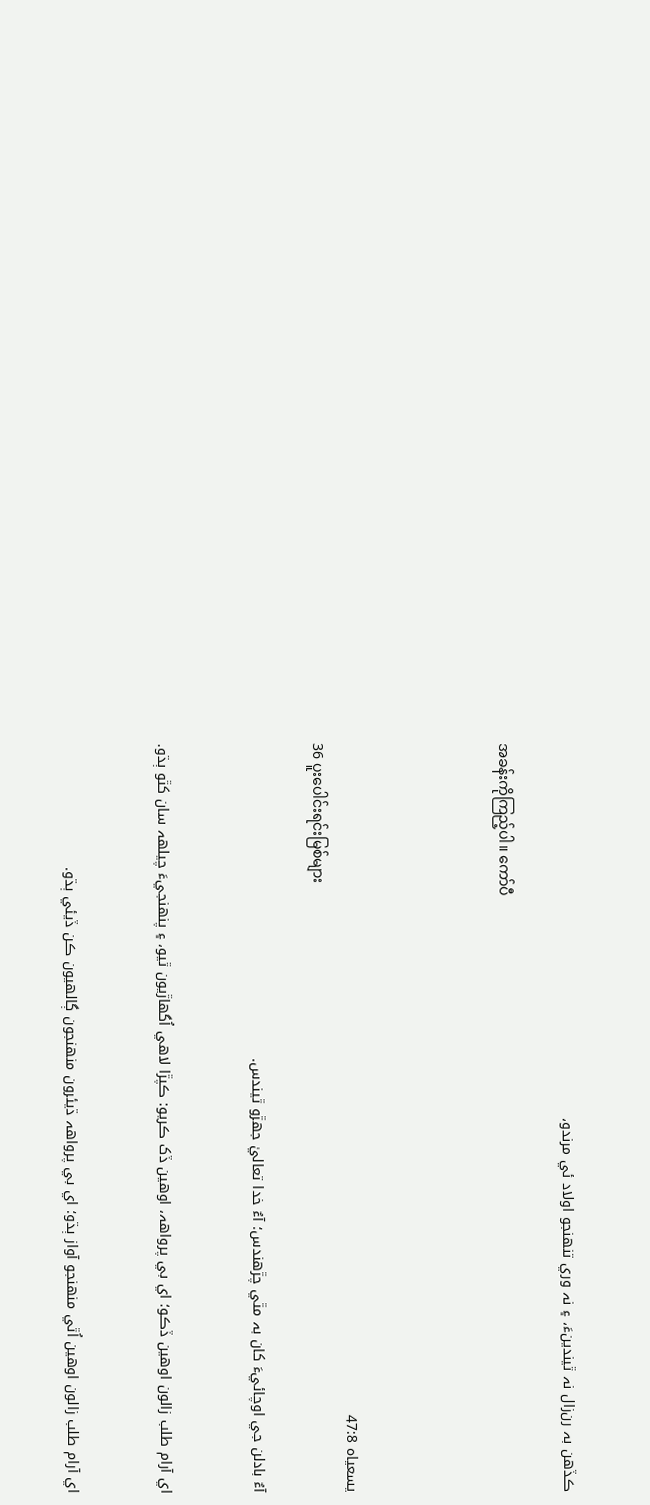ڪڏهن بہ رن‌زال نہ ٿيندينءَ، ۽ نہ وري تنهنجو اولاد ئي مرندو،

အခန်းကိုကြည့်ပါ။ ကော်ပီ




يسعياہ 47:8
36 ပူးပေါင်းရင်းမြစ်များ

آءٌ بادلن جي اوچائيءَ کان بہ مٿي چڙهندس؛ آءٌ خدا تعاليٰ جهڙو ٿيندس.


اي آرام طلب زالون اوهين ڏڪو؛ اي بي پرواهہ، اوهين ڏک ڪريو: ڪپڙا لاهي اُگهاڙيون ٿيو، ۽ پنهنجيءَ چيلهہ سان کٿو ٻڌو.


اي آرام طلب زالون اوهين اُٿي منهنجو آواز ٻڌو؛ اي بي پرواهہ ڌيئرون منهنجون ڳالهيون ڪن ڏيئي ٻڌو.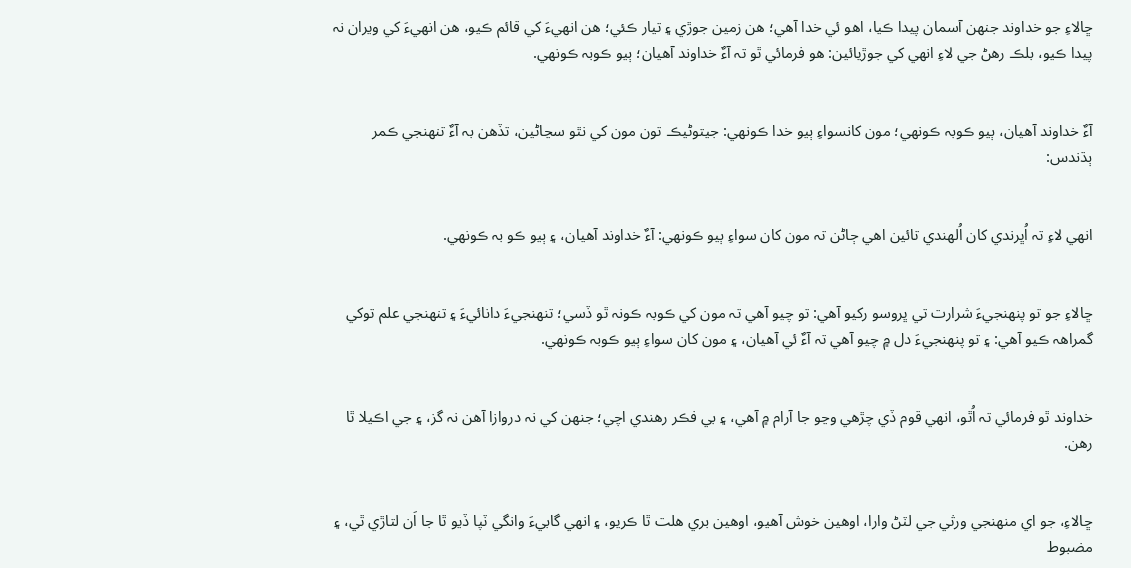ڇالاءِ جو خداوند جنهن آسمان پيدا ڪيا، اهو ئي خدا آهي؛ هن زمين جوڙي ۽ تيار ڪئي؛ هن انهيءَ کي قائم ڪيو، هن انهيءَ کي ويران نہ پيدا ڪيو، بلڪ رهڻ جي لاءِ انهي کي جوڙيائين: هو فرمائي ٿو تہ آءٌ خداوند آهيان؛ ٻيو ڪوبہ ڪونهي.


آءٌ خداوند آهيان، ٻيو ڪوبہ ڪونهي؛ مون کانسواءِ ٻيو خدا ڪونهي: جيتوڻيڪ تون مون کي نٿو سڃاڻين، تڏهن بہ آءٌ تنهنجي ڪمر ٻڌندس:


انهي لاءِ تہ اُڀرندي کان اُلهندي تائين اهي ڄاڻن تہ مون کان سواءِ ٻيو ڪونهي: آءٌ خداوند آهيان، ۽ ٻيو ڪو بہ ڪونهي.


ڇالاءِ جو تو پنهنجيءَ شرارت تي ڀروسو رکيو آهي: تو چيو آهي تہ مون کي ڪوبہ ڪونہ ٿو ڏسي؛ تنهنجيءَ دانائيءَ ۽ تنهنجي علم توکي گمراهہ ڪيو آهي: ۽ تو پنهنجيءَ دل ۾ چيو آهي تہ آءٌ ئي آهيان، ۽ مون کان سواءِ ٻيو ڪوبہ ڪونهي.


خداوند ٿو فرمائي تہ اُٿو، انهي قوم ڏي چڙهي وڃو جا آرام ۾ آهي، ۽ بي فڪر رهندي اچي؛ جنهن کي نہ دروازا آهن نہ گز، ۽ جي اڪيلا ٿا رهن.


ڇالاءِ، جو اي منهنجي ورثي جي لٽڻ وارا، اوهين خوش آهيو، اوهين بري هلت ٿا ڪريو، ۽ انهي گابيءَ وانگي ٽپا ڏيو ٿا جا اَن لتاڙي ٿي، ۽ مضبوط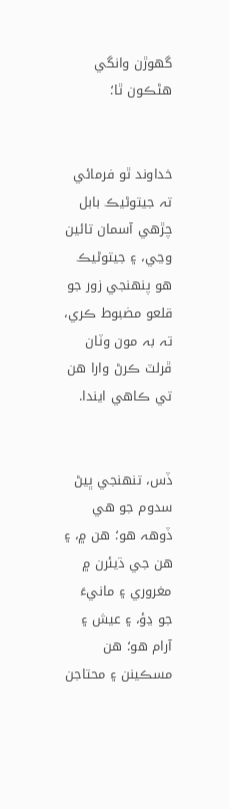گهوڙن وانگي هڻڪون ٿا؛


خداوند ٿو فرمائي تہ جيتوڻيڪ بابل چڙهي آسمان تائين وڃي، ۽ جيتوڻيڪ هو پنهنجي زور جو قلعو مضبوط ڪري، تہ بہ مون وٽان ڦرلٽ ڪرڻ وارا هن تي ڪاهي ايندا.


ڏس، تنهنجي ڀيڻ سدوم جو هي ڏوهہ هو؛ هن ۾، ۽ هن جي ڌيئرن ۾ مغروري ۽ مانيءَ جو ڍؤ، ۽ عيش ۽ آرام هو؛ هن مسڪينن ۽ محتاجن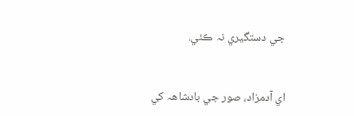جي دستگيري نہ ڪئي.


اي آدمزاد، صور جي بادشاهہ کي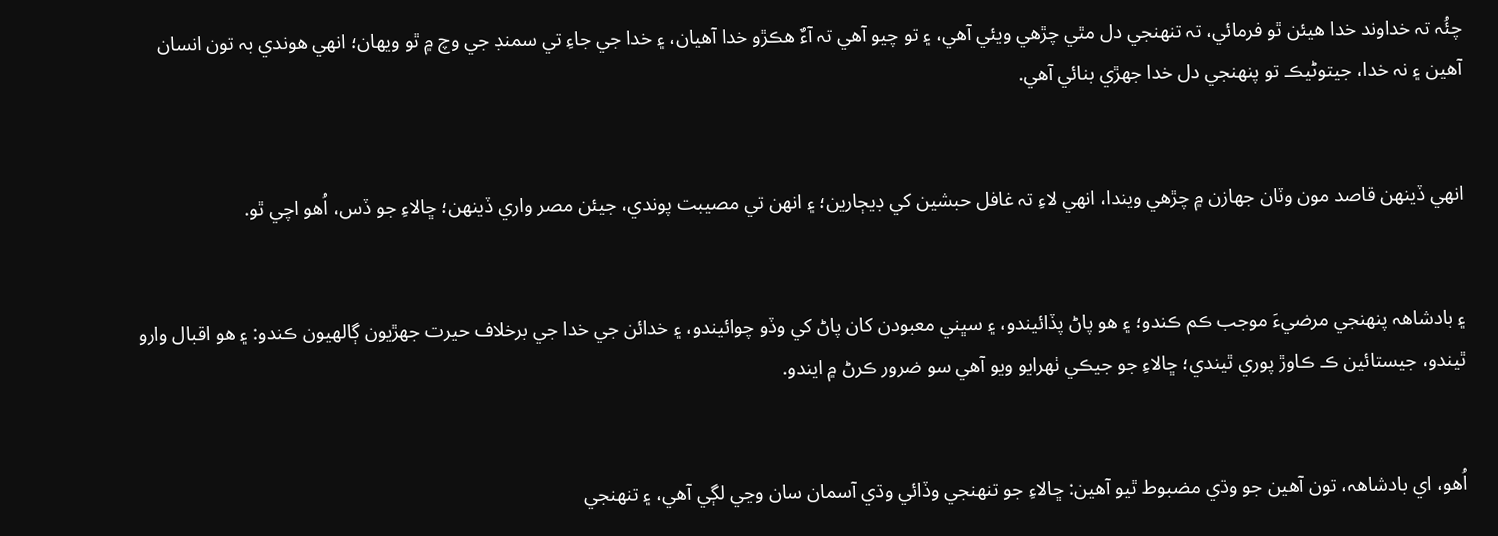چئُہ تہ خداوند خدا هيئن ٿو فرمائي، تہ تنهنجي دل مٿي چڙهي ويئي آهي، ۽ تو چيو آهي تہ آءٌ هڪڙو خدا آهيان، ۽ خدا جي جاءِ تي سمنڊ جي وچ ۾ ٿو ويهان؛ انهي هوندي بہ تون انسان آهين ۽ نہ خدا، جيتوڻيڪ تو پنهنجي دل خدا جهڙي بنائي آهي.


انهي ڏينهن قاصد مون وٽان جهازن ۾ چڙهي ويندا، انهي لاءِ تہ غافل حبشين کي ڊيڄارين؛ ۽ انهن تي مصيبت پوندي، جيئن مصر واري ڏينهن؛ ڇالاءِ جو ڏس، اُهو اچي ٿو.


۽ بادشاهہ پنهنجي مرضيءَ موجب ڪم ڪندو؛ ۽ هو پاڻ پڏائيندو، ۽ سڀني معبودن کان پاڻ کي وڏو چوائيندو، ۽ خدائن جي خدا جي برخلاف حيرت جهڙيون ڳالهيون ڪندو: ۽ هو اقبال وارو ٿيندو، جيستائين ڪ ڪاوڙ پوري ٿيندي؛ ڇالاءِ جو جيڪي ٺهرايو ويو آهي سو ضرور ڪرڻ ۾ ايندو.


اُهو، اي بادشاهہ، تون آهين جو وڌي مضبوط ٿيو آهين: ڇالاءِ جو تنهنجي وڏائي وڌي آسمان سان وڃي لڳي آهي، ۽ تنهنجي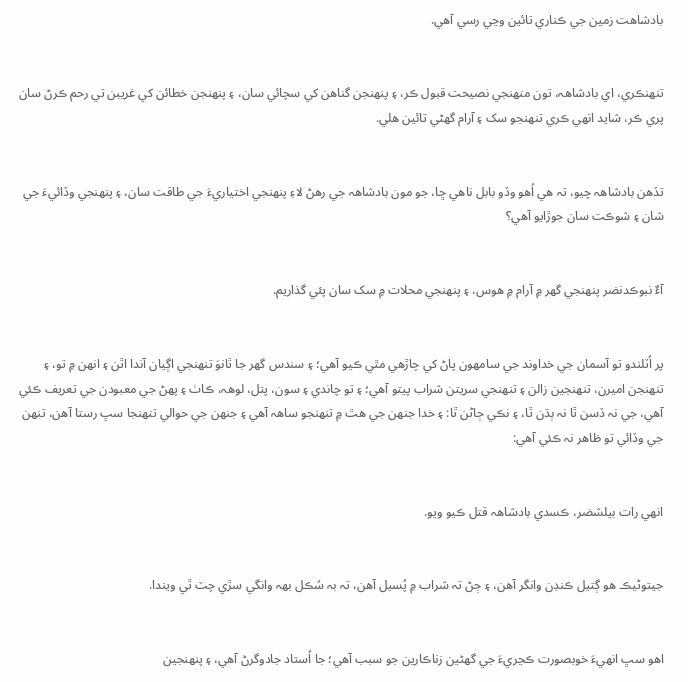بادشاهت زمين جي ڪناري تائين وڃي رسي آهي.


تنهنڪري، اي بادشاهہ، تون منهنجي نصيحت قبول ڪر، ۽ پنهنجن گناهن کي سچائي سان، ۽ پنهنجن خطائن کي غريبن تي رحم ڪرڻ سان پري ڪر، شايد انهي ڪري تنهنجو سک ۽ آرام گهڻي تائين هلي.


تڏهن بادشاهہ چيو، تہ هي اُهو وڏو بابل ناهي ڇا، جو مون بادشاهہ جي رهڻ لاءِ پنهنجي اختياريءَ جي طاقت سان، ۽ پنهنجي وڏائيءَ جي شان ۽ شوڪت سان جوڙايو آهي؟


آءٌ نبوڪدنضر پنهنجي گهر ۾ آرام ۾ هوس، ۽ پنهنجي محلات ۾ سک سان پئي گذاريم.


پر اُٽلندو تو آسمان جي خداوند جي سامهون پاڻ کي چاڙهي مٿي ڪيو آهي؛ ۽ سندس گهر جا ٿانوَ تنهنجي اڳيان آندا اٿن ۽ انهن ۾ تو، ۽ تنهنجن اميرن، تنهنجين زالن ۽ تنهنجي سريتن شراب پيتو آهي؛ ۽ تو چاندي ۽ سون، پتل، لوهہ، ڪاٺ ۽ پهڻ جي معبودن جي تعريف ڪئي آهي، جي نہ ڏسن ٿا نہ ٻڌن ٿا، ۽ نڪي ڄاڻن ٿا: ۽ خدا جنهن جي هٿ ۾ تنهنجو ساهہ آهي ۽ جنهن جي حوالي تنهنجا سڀ رستا آهن، تنهن جي وڏائي تو ظاهر نہ ڪئي آهي:


انهي رات بيلشضر، ڪسدي بادشاهہ قتل ڪيو ويو.


جيتوڻيڪ هو ڳتيل ڪنڊن وانگر آهن، ۽ ڄڻ تہ شراب ۾ پُسيل آهن، تہ بہ سُڪل بهہ وانگي سڙي چٽ ٿي ويندا.


اهو سڀ انهيءَ خوبصورت ڪڃريءَ جي گهڻين زناڪارين جو سبب آهي؛ جا اُستاد جادوگرڻ آهي، ۽ پنهنجين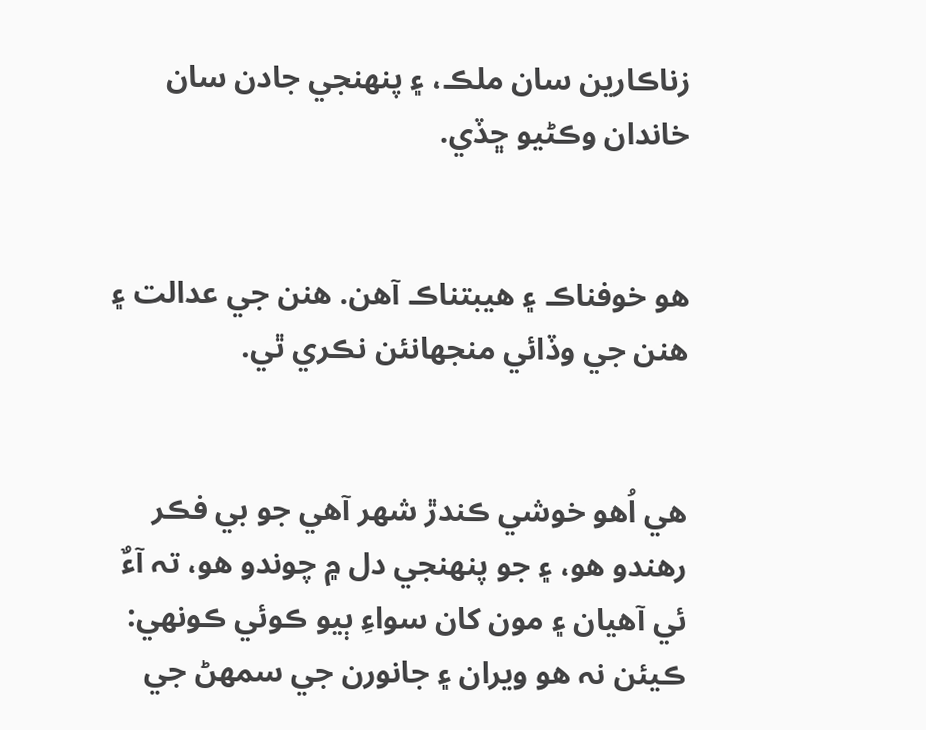زناڪارين سان ملڪ، ۽ پنهنجي جادن سان خاندان وڪڻيو ڇڏي.


هو خوفناڪ ۽ هيبتناڪ آهن. هنن جي عدالت ۽ هنن جي وڏائي منجهانئن نڪري ٿي.


هي اُهو خوشي ڪندڙ شهر آهي جو بي فڪر رهندو هو، ۽ جو پنهنجي دل ۾ چوندو هو، تہ آءٌ ئي آهيان ۽ مون کان سواءِ ٻيو ڪوئي ڪونهي: ڪيئن نہ هو ويران ۽ جانورن جي سمهڻ جي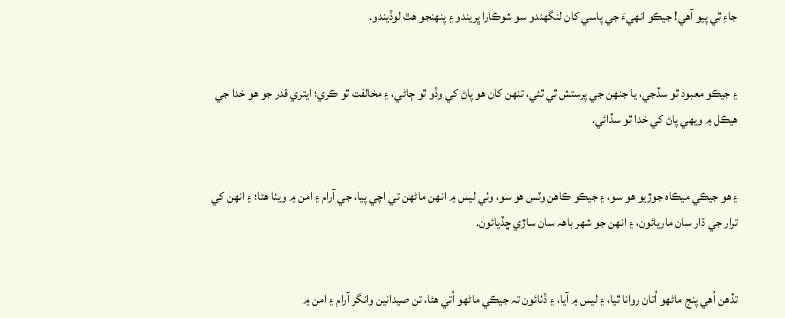جاءِ ٿي پيو آهي! جيڪو انهيءَ جي پاسي کان لنگهندو سو شوڪارا ڀريندو ۽ پنهنجو هٿ لوڏيندو.


۽ جيڪو معبود ٿو سڏجي، يا جنهن جي پرستش ٿي ٿئي، تنهن کان هو پاڻ کي وڏو ٿو ڄاڻي، ۽ مخالفت ٿو ڪري؛ ايتري قدر جو هو خدا جي هيڪل ۾ ويهي پاڻ کي خدا ٿو سڏائي.


۽ هو جيڪي ميڪاہ جوڙيو هو سو، ۽ جيڪو ڪاهن وٽس هو سو، وٺي ليس ۾ انهن ماڻهن تي اچي پيا، جي آرام ۽ امن ۾ ويٺا هئا؛ ۽ انهن کي ترار جي ڌار سان ماريائون، ۽ انهن جو شهر باهہ سان ساڙي ڇڏيائون.


تڏهن اُهي پنج ماڻهو اُتان روانا ٿيا، ۽ ليس ۾ آيا، ۽ ڏٺائون تہ جيڪي ماڻهو اُتي هئا، تن صيدانين وانگر آرام ۽ امن ۾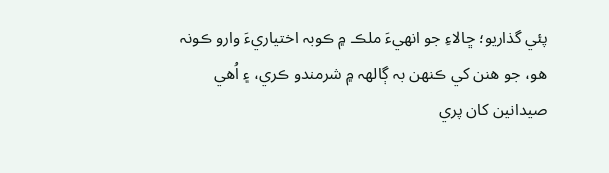پئي گذاريو؛ ڇالاءِ جو انهيءَ ملڪ ۾ ڪوبہ اختياريءَ وارو ڪونہ هو، جو هنن کي ڪنهن بہ ڳالهہ ۾ شرمندو ڪري، ۽ اُهي صيدانين کان پري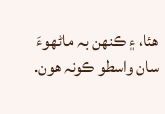هئا، ۽ ڪنهن بہ ماڻهوءَ سان واسطو ڪونہ هون.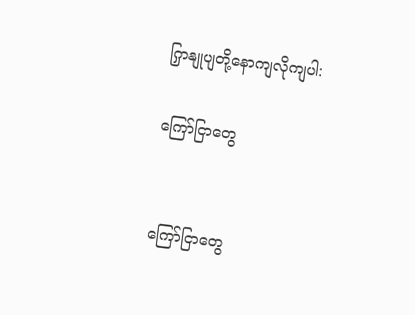ကြှနျုပျတို့နောကျလိုကျပါ:

ကြော်ငြာတွေ


ကြော်ငြာတွေ